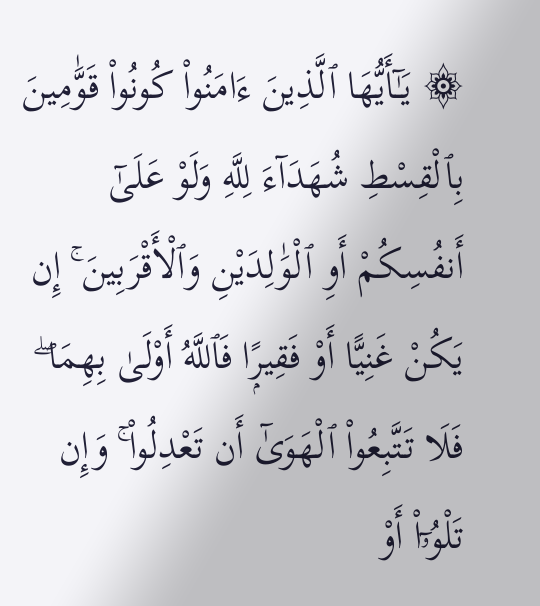۞ يَـٰٓأَيُّهَا ٱلَّذِينَ ءَامَنُوا۟ كُونُوا۟ قَوَّٰمِينَ بِٱلْقِسْطِ شُهَدَآءَ لِلَّهِ وَلَوْ عَلَىٰٓ أَنفُسِكُمْ أَوِ ٱلْوَٰلِدَيْنِ وَٱلْأَقْرَبِينَ ۚ إِن يَكُنْ غَنِيًّا أَوْ فَقِيرًۭا فَٱللَّهُ أَوْلَىٰ بِهِمَا ۖ فَلَا تَتَّبِعُوا۟ ٱلْهَوَىٰٓ أَن تَعْدِلُوا۟ ۚ وَإِن تَلْوُۥٓا۟ أَوْ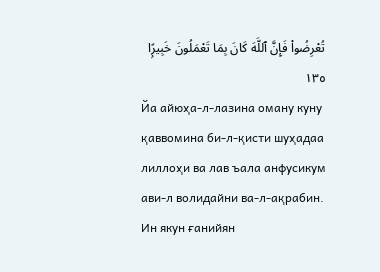تُعْرِضُوا۟ فَإِنَّ ٱللَّهَ كَانَ بِمَا تَعْمَلُونَ خَبِيرًۭا ١٣٥
Йа айюҳа-л-лазина оману куну қаввомина би-л-қисти шуҳадаа лиллоҳи ва лав ъала анфусикум ави-л волидайни ва-л-ақрабин. Ин якун ғанийян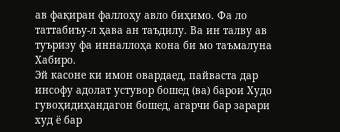ав фақиран фаллоҳу авло биҳимо. Фа ло таттабиъу-л ҳава ан таъдилу. Ва ин талву ав туъризу фа инналлоҳа кона би мо таъмалуна Хабиро.
Эй касоне ки имон овардаед, пайваста дар инсофу адолат устувор бошед (ва) барои Худо гувоҳидиҳандагон бошед, агарчи бар зарари худ ё бар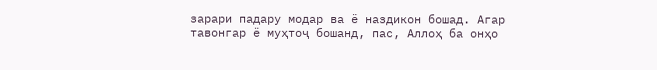зарари падару модар ва ё наздикон бошад. Агар тавонгар ё муҳтоҷ бошанд, пас, Аллоҳ ба онҳо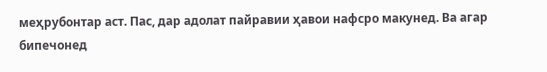меҳрубонтар аст. Пас, дар адолат пайравии ҳавои нафсро макунед. Ва агар бипечонед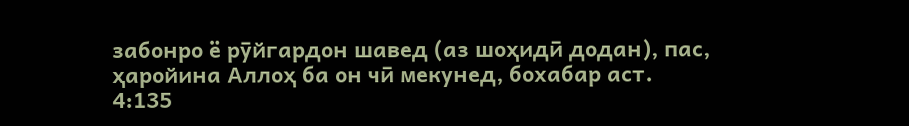забонро ё рӯйгардон шавед (аз шоҳидӣ додан), пас, ҳаройина Аллоҳ ба он чӣ мекунед, бохабар аст.
4:135